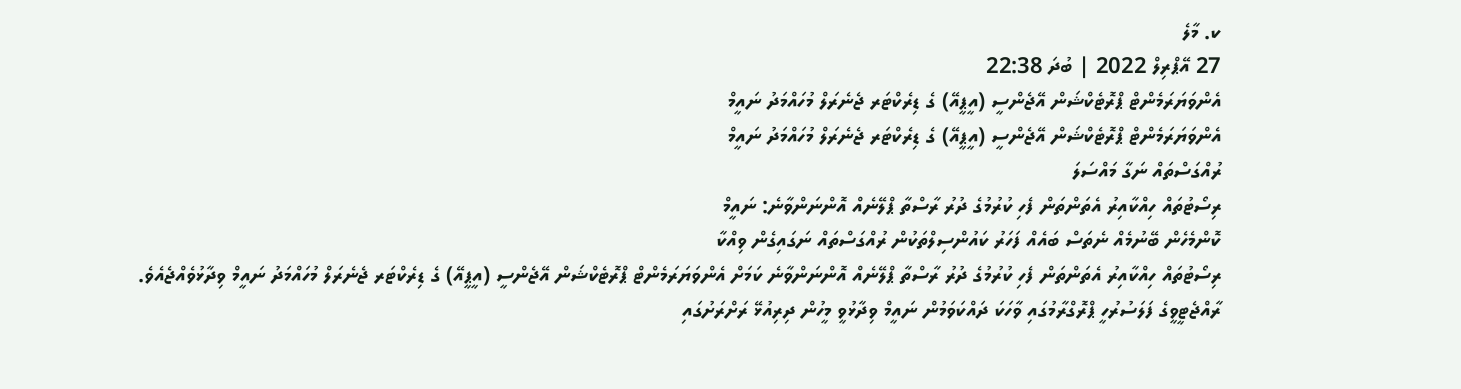ކ. މާލެ
27 އޭޕްރިލް 2022 | ބުދަ 22:38
އެންވަޔަރަމެންޓް ޕްރޮޓެކްޝަން އޭޖެންސީ (އީޕީއޭ) ގެ ޑިރެކްޓަރ ޖެނެރަލް މުހައްމަދު ނައީމް
އެންވަޔަރަމެންޓް ޕްރޮޓެކްޝަން އޭޖެންސީ (އީޕީއޭ) ގެ ޑިރެކްޓަރ ޖެނެރަލް މުހައްމަދު ނައީމް
ރުއްގަސްތައް ނަގާ މައްސަލަ
ރިސޯޓުތައް ހިއްކާއިރު އެތަންތަން ފެހި ކުރުމުގެ ދުރު ރާސްތާ ޕްލޭނެއް އޮންނަންވާނެ: ނައީމް
ކޮންމެހެން ބޭނުމެއް ނެތަސް ބައެއް ފަހަރު ކައުންސިލްތަކުން ރުއްގަސްތައް ނަގައިގެން ވިއްކާ
ރިސޯޓުތައް ހިއްކާއިރު އެތަންތަން ފެހި ކުރުމުގެ ދުރު ރާސްތާ ޕްލޭނެއް އޮންނަންވާނެ ކަމަށް އެންވަޔަރަމެންޓް ޕްރޮޓެކްޝަން އޭޖެންސީ (އީޕީއޭ) ގެ ޑިރެކްޓަރ ޖެނެރަލް މުހައްމަދު ނައީމް ވިދާޅުވެއްޖެއެވެ.
ރާއްޖެޓީވީގެ ފަލަސުރުހީ ޕްރޮގްރާމުގައި ވާހަކަ ދައްކަވަމުން ނައީމް ވިދާޅުވީ މީހުން ދިރިއުޅޭ ރަށްރަށުގައި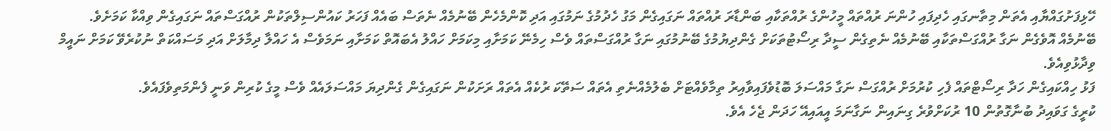ހޭޅިފަށުގައްޔާއި އެތަން މިތާނގައި ހެދިފައި ހުންނަ ރުއްތައް މީހުންގެ ރުއްތަކާއި ބަންޑާރަ ރުއްތައް ނަގައިގެން މަގު ހެދުމުގެ ނަމުގައި އަދި ކޮންމެހެން ބޭނުމެއް ނެތަސް ބައެއް ފަހަރު ކައުންސިލްތަކުން ރުއްގަސްތައް ނަގައިގެން ވިއްކާ ކަމަށެވެ.
ބޭނުމެއް އޮވެގެން ނަގާ ރުއްގަސްތަކާއި ބޭނުމެއް ނެތިގެން ސީދާ ރިސޯޓުތަކަށް ގެންދިޔުމުގެ ބޭނުމުގައި ނަގާ ރުއްގަސްތައް ވެސް ހިމެނޭ ކަމަށާއި މިކަމަށް ހައްލު އެބައޮތް ކަމަށާއި ނަމަވެސް އެ ހައްލާ ދިމާލަށް އަދި މަސައްކަތް ނުކުރެވޭ ކަމަށް ނައީމް ވިދާޅުވިއެވެ.
ފަޅު ހިއްކައިގެން ހަދާ ރިސޯޓްތައް ފެހި ކުރުމަށް ރުއްގަސް ނަގާ މައްސަލަ ބޮޑުވެފައިވާއިރު ތިމާވެއްޓަށް ބެލުމެއްނެތި އެތައް ސަތޭކަ ރުކެއް އެތައް ރަށަކުން ނަގައިގެން ގެންދިޔަ މައްސަލައެއް ވެސް މީގެ ކުރިން ވަނީ ފެންމަތިވެފައެވެ.
ކުރީގެ ގަވައިދު ބުނާގޮތުން 10 ރުކަށްވުރެ ގިނައިން ނަގާނަމަ އީއައިއޭ ހަދަން ޖެހެ އެވެ.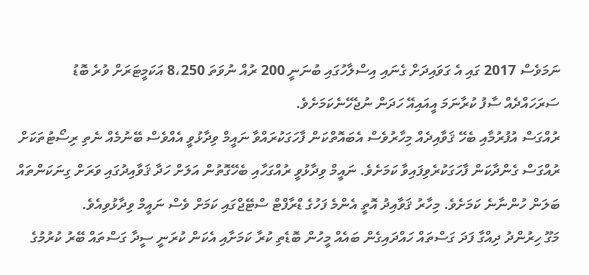ނަމަވެސް 2017 ގައި އެ ގަވައިދަށް ގެނައި އިސްލާހުގައި ބުނަނީ 200 ރުއް ނުވަތަ 8،250 އަކަމީޓަރަށް ވުރެ ބޮޑު ސަރަހައްދެއް ސާފު ކުރާނަމަ އީއައިއޭ ހަދަން ނުޖެހޭނެކަމަށެވެ.
ރުއްގަސް އުފުރުމާއި ބެހޭ ޤަވާއިދެއް މިހާރުވެސް އެބައޮތްކަން ފާހަގަކުރައްވާ ނައީމް ވިދާޅުވީ އެއްވެސް ބޭނުމެއް ނެތި ރިސޯޓުތަކަށް ރުއްގަސް ގެންދާކަން ފާހަގަކުރެވިފައިވާ ކަމަށެވެ. ނައީމް ވިދާޅުވީ ރުއްގަހާއި ބެހޭގޮތުން އަލަށް ހަދާ ޤަވާއިދުގައި ވަރަށް ގިނަކަންތައް ބަލަން ހުންނާނެ ކަމަށެވެ. މިހާރު ޤަވާއިދު އޮތީ އެންމެ ފަހުގެ ޑްރާފްޓް ސްޓޭޖްގައި ކަމަށް ވެސް ނައީމް ވިދާޅުވިއެވެ.
މަގޫ ހިރުންދު ދިއްގާ ފަދަ ގަސްތައް ހައްދައިގެން ބައެއް މީހުން ބޮޑެތި ކުރާ ކަމަށާއި އެކަން ކުރަނީ ސީދާ ގަސްތައް ބޭރު ކުރުމުގެ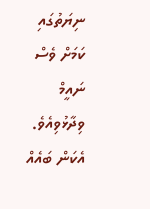ނިޔަތުގައި ކަމަށް ވެސް ނައީމް ވިދާޅުވިއެވެ. އެކަން ބައެއް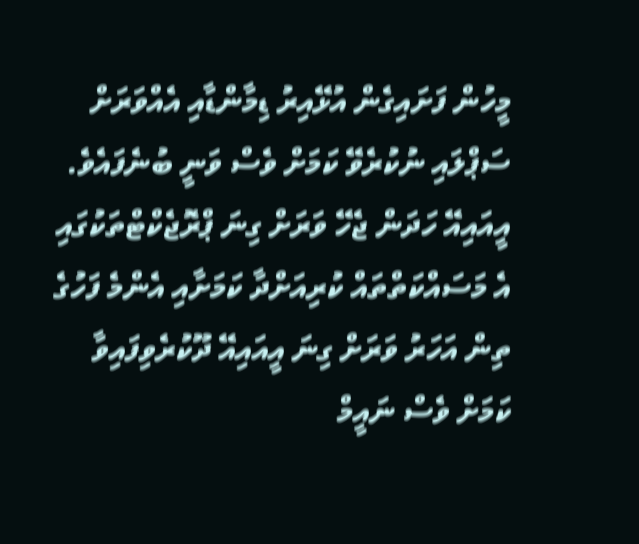މީހުން ފަށައިގެން އުޅޭއިރު ޑިމާންޑާއި އެއްވަރަށް ސަޕްލައި ނުކުރެވޭ ކަމަށް ވެސް ވަނީ ބުނެފައެވެ.
އީއައިއޭ ހަދަން ޖެހޭ ވަރަށް ގިނަ ޕްރޮޖެކްޓްތަކުގައި އެ މަސައްކަތްތައް ކުރިއަށްދާ ކަމަށާއި އެންމެ ފަހުގެ ތިން އަހަރު ވަރަށް ގިނަ އީއައިއޭ ދޫކުރެވިފައިވާ ކަމަށް ވެސް ނައީމް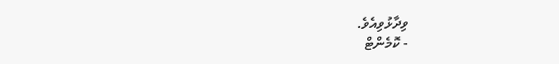ވިދާޅުވިއެވެ.
- ކޮމެންޓް